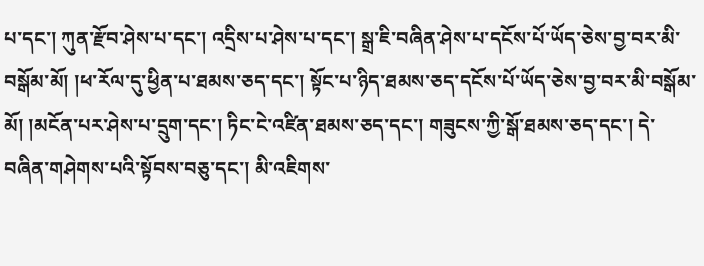པ་དང་། ཀུན་རྫོབ་ཤེས་པ་དང་། འདྲིས་པ་ཤེས་པ་དང་། སྒྲ་ཇི་བཞིན་ཤེས་པ་དངོས་པོ་ཡོད་ཅེས་བྱ་བར་མི་བསྒོམ་མོ། །ཕ་རོལ་དུ་ཕྱིན་པ་ཐམས་ཅད་དང་། སྟོང་པ་ཉིད་ཐམས་ཅད་དངོས་པོ་ཡོད་ཅེས་བྱ་བར་མི་བསྒོམ་མོ། །མངོན་པར་ཤེས་པ་དྲུག་དང་། ཏིང་ངེ་འཛིན་ཐམས་ཅད་དང་། གཟུངས་ཀྱི་སྒོ་ཐམས་ཅད་དང་། དེ་བཞིན་གཤེགས་པའི་སྟོབས་བཅུ་དང་། མི་འཇིགས་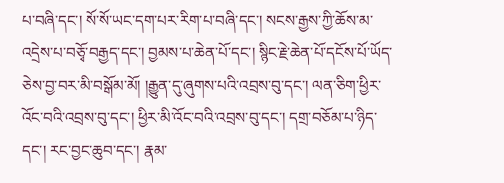པ་བཞི་དང་། སོ་སོ་ཡང་དག་པར་རིག་པ་བཞི་དང་། སངས་རྒྱས་ཀྱི་ཆོས་མ་འདྲེས་པ་བཅྭོ་བརྒྱད་དང་། བྱམས་པ་ཆེན་པོ་དང་། སྙིང་རྗེ་ཆེན་པོ་དངོས་པོ་ཡོད་ཅེས་བྱ་བར་མི་བསྒོམ་མོ། །རྒྱུན་དུ་ཞུགས་པའི་འབྲས་བུ་དང་། ལན་ཅིག་ཕྱིར་འོང་བའི་འབྲས་བུ་དང་། ཕྱིར་མི་འོང་བའི་འབྲས་བུ་དང་། དགྲ་བཅོམ་པ་ཉིད་དང་། རང་བྱང་ཆུབ་དང་། རྣམ་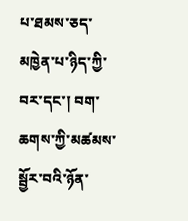པ་ཐམས་ཅད་མཁྱེན་པ་ཉིད་ཀྱི་བར་དང་། བག་ཆགས་ཀྱི་མཚམས་སྦྱོར་བའི་ཉོན་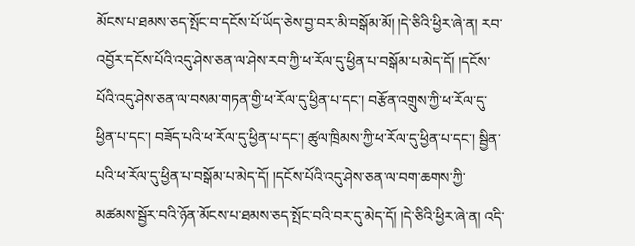མོངས་པ་ཐམས་ཅད་སྤོང་བ་དངོས་པོ་ཡོད་ཅེས་བྱ་བར་མི་བསྒོམ་མོ། །དེ་ཅིའི་ཕྱིར་ཞེ་ན། རབ་འབྱོར་དངོས་པོའི་འདུ་ཤེས་ཅན་ལ་ཤེས་རབ་ཀྱི་ཕ་རོལ་དུ་ཕྱིན་པ་བསྒོམ་པ་མེད་དོ། །དངོས་པོའི་འདུ་ཤེས་ཅན་ལ་བསམ་གཏན་གྱི་ཕ་རོལ་དུ་ཕྱིན་པ་དང་། བརྩོན་འགྲུས་ཀྱི་ཕ་རོལ་དུ་ཕྱིན་པ་དང་། བཟོད་པའི་ཕ་རོལ་དུ་ཕྱིན་པ་དང་། ཚུལ་ཁྲིམས་ཀྱི་ཕ་རོལ་དུ་ཕྱིན་པ་དང་། སྦྱིན་པའི་ཕ་རོལ་དུ་ཕྱིན་པ་བསྒོམ་པ་མེད་དོ། །དངོས་པོའི་འདུ་ཤེས་ཅན་ལ་བག་ཆགས་ཀྱི་མཚམས་སྦྱོར་བའི་ཉོན་མོངས་པ་ཐམས་ཅད་སྤོང་བའི་བར་དུ་མེད་དོ། །དེ་ཅིའི་ཕྱིར་ཞེ་ན། འདི་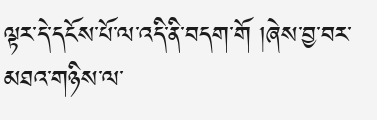ལྟར་དེ་དངོས་པོ་ལ་འདི་ནི་བདག་གོ །ཞེས་བྱ་བར་མཐའ་གཉིས་ལ་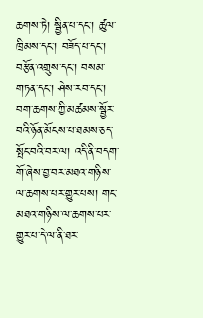ཆགས་ཏེ། སྦྱིན་པ་དང་། ཚུལ་ཁྲིམས་དང་། བཟོད་པ་དང་། བརྩོན་འགྲུས་དང་། བསམ་གཏན་དང་། ཤེས་རབ་དང་། བག་ཆགས་ཀྱི་མཚམས་སྦྱོར་བའི་ཉོན་མོངས་པ་ཐམས་ཅད་སྤོང་བའི་བར་ལ། འདི་ནི་བདག་གོ་ཞེས་བྱ་བར་མཐའ་གཉིས་ལ་ཆགས་པར་གྱུར་པས། གང་མཐའ་གཉིས་ལ་ཆགས་པར་གྱུར་པ་དེ་ལ་ནི་ཐར་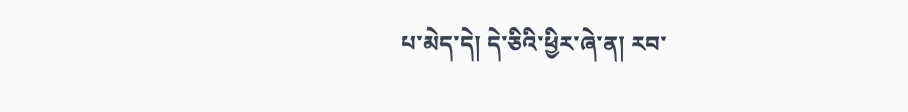པ་མེད་དེ། དེ་ཅིའི་ཕྱིར་ཞེ་ན། རབ་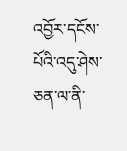འབྱོར་དངོས་པོའི་འདུ་ཤེས་ཅན་ལ་ནི་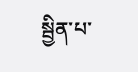སྦྱིན་པ་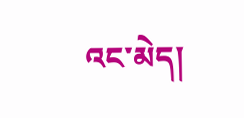འང་མེད།